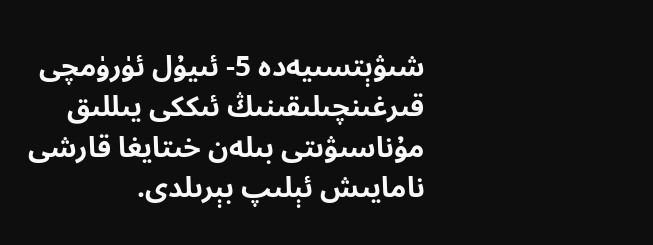شىۋېتسىيەدە 5- ئىيۇل ئۈرۈمچى قىرغىنچىلىقىنىڭ ئىككى يىللىق مۇناسىۋىتى بىلەن خىتايغا قارشى نامايىش ئېلىپ بېرىلدى.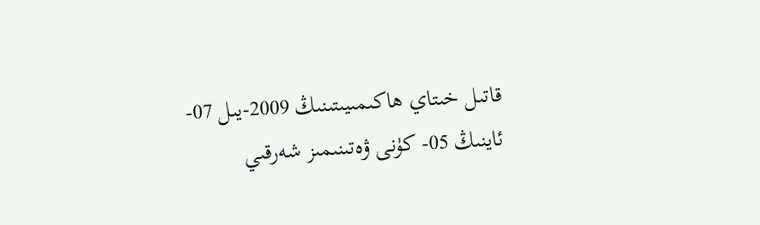قاتىل خىتاي ھاكىمىيىتىنىڭ 2009-يىل 07- ئاينىڭ 05- كۈنى ۋەتىنىمىز شەرقىي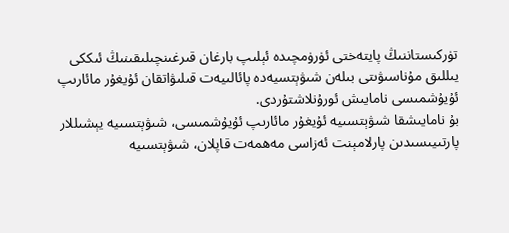تۈركىستاننىڭ پايتەختى ئۈرۈمچىدە ئېلىپ بارغان قىرغىنچىلىقىنىڭ ئىككى يىللىق مۇناسىۋىتى بىلەن شىۋېتسيەدە پائالىيەت قىلىۋاتقان ئۇيغۇر مائارىپ ئۇيۇشمىسى نامايىش ئورۇنلاشتۇردى.
بۇ نامايىشقا شىۋېتسىيە ئۇيغۇر مائارىپ ئۇيۇشمىسى، شىۋېتسىيە يېشىللار پارتىيىسىدىن پارلامېنت ئەزاسى مەھمەت قاپلان، شىۋېتسىيە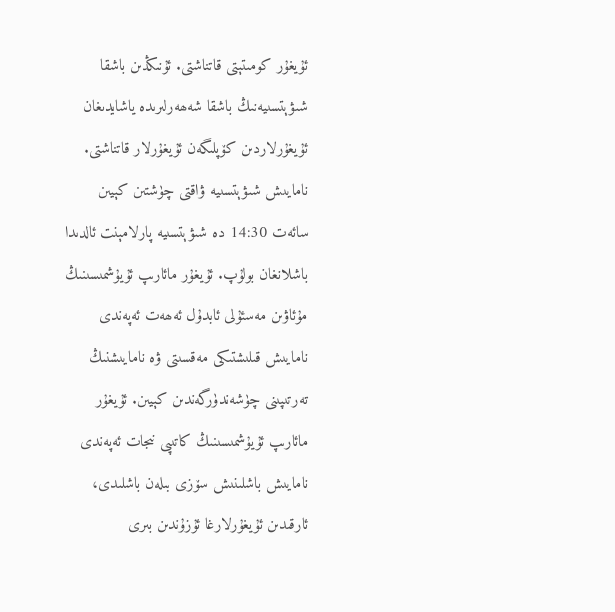ئۇيغۇر كومىتېتى قاتناشتى. ئۇنىڭدىن باشقا شىۋېتسىيەنىڭ باشقا شەھەرلىرىدە ياشايدىغان ئۇيغۇرلاردىن كۆپلىگەن ئۇيغۇرلار قاتناشتى.
نامايىش شىۋېتسىيە ۋاقتى چۈشتىن كېيىن سائەت 14:30 دە شىۋېتسىيە پارلامېنت ئالدىدا باشلانغان بولۇپ. ئۇيغۇر مائارىپ ئۇيۇشمىسىنىڭ مۇئاۋىن مەسئۇلى ئابدۇل ئەھەت ئەپەندى نامايىش قىلىشتىكى مەقسىتى ۋە نامايىشنىڭ تەرتىپىنى چۈشەندۈرگەندىن كېيىن. ئۇيغۇر مائارىپ ئۇيۇشمىسىنىڭ كاتىپى نىجات ئەپەندى نامايىش باشلىنىش سۆزى بىلەن باشلىدى، ئارقىدىن ئۇيغۇرلارغا ئۇزۇندىن بىرى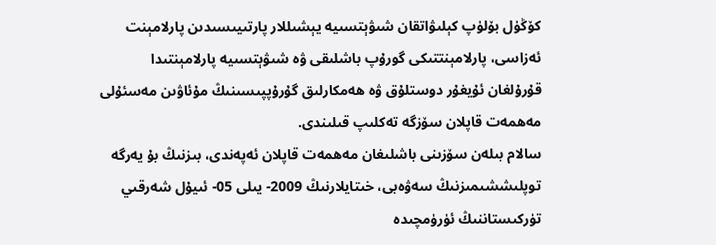كۆڭۈل بۆلۈپ كېلىۋاتقان شىۋېتسىيە يېشىللار پارتىيىسىدىن پارلامېنت ئەزاسى، پارلامېنتتىكى گورۇپ باشلىقى ۋە شىۋېتسىيە پارلامېنتىدا قۇرۇلغان ئۇيغۇر دوستلۇق ۋە ھەمكارلىق گۇرۇپپىسىنىڭ مۇئاۋىن مەسئۇلى مەھمەت قاپلان سۆزگە تەكلىپ قىلىندى.
سالام بىلەن سۆزىنى باشلىغان مەھمەت قاپلان ئەپەندى، بىزنىڭ بۇ يەرگە توپلىششىمىزنىڭ سەۋەبى، خىتايلارنىڭ 2009- يىلى 05- ئىيۇل شەرقىي تۈركىستاننىڭ ئۈرۈمچىدە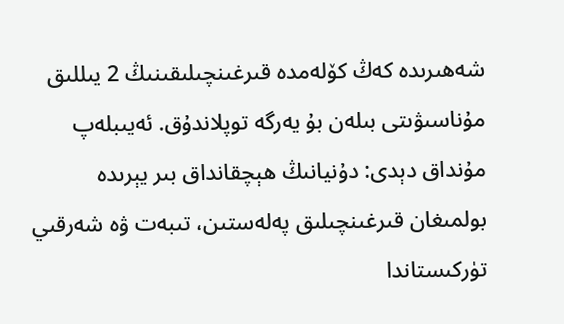شەھىرىدە كەڭ كۆلەمدە قىرغىنچىلىقىنىڭ 2 يىللىق مۇناسىۋىتى بىلەن بۇ يەرگە توپلاندۇق. ئەيىبلەپ مۇنداق دېدى: دۇنيانىڭ ھېچقانداق بىر يېرىدە بولمىغان قىرغىنچىلىق پەلەستىن، تىبەت ۋە شەرقىي تۈركىستاندا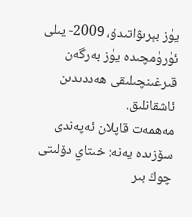يۈز بېرىۋاتىدۇ، 2009- يىلى ئۈرۈمچىدە يۈز بەرگەن قىرغىنچىلىقى ھەددىدىن ئاشقانلىق.
مەھمەت قاپلان ئەپەندى سۆزىدە يەنە: خىتاي دۆلىتى چوڭ بىر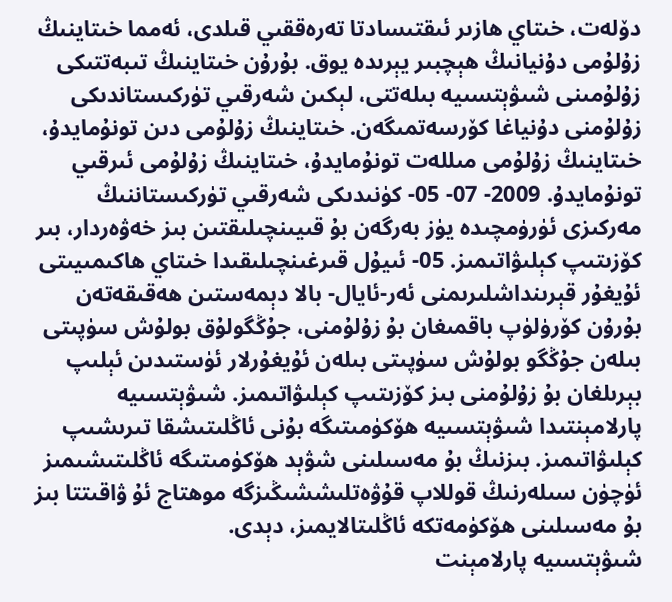دۆلەت، خىتاي ھازىر ئىقتىسادتا تەرەققىي قىلدى، ئەمما خىتاينىڭ زۇلۇمى دۇنيانىڭ ھېچبىر يېرىدە يوق. بۇرۇن خىتاينىڭ تىبەتتىكى زۇلۇمىنى شىۋېتسىيە بىلەتتى، لېكىن شەرقىي تۈركىستاندىكى زۇلۇمنى دۇنياغا كۆرسەتمىگەن. خىتاينىڭ زۇلۇمى دىن تونۇمايدۇ، خىتاينىڭ زۇلۇمى مىللەت تونۇمايدۇ، خىتاينىڭ زۇلۇمى ئىرقىي تونۇمايدۇ. 2009- 07- 05- كۈنىدىكى شەرقىي تۈركىستاننىڭ مەركىزى ئۈرۈمچىدە يۈز بەرگەن بۇ قىيىنچىلىقتىن بىز خەۋەردار، بىر كۆزىتىپ كېلىۋاتىمىز. 05- ئىيۇل قىرغىنچىلىقىدا خىتاي ھاكىمىيىتى ئۇيغۇر قېرىنداشلىرىمنى ئەر-ئايال- بالا دېمەستىن ھەقىقەتەن بۇرۇن كۆرۈلۈپ باقمىغان بۇ زۇلۇمنى، جۇڭگولۇق بولۇش سۈپىتى بىلەن جۇڭگو بولۇش سۈپىتى بىلەن ئۇيغۇرلار ئۈستىدىن ئېلىپ بېرىلغان بۇ زۇلۇمنى بىز كۆزىتىپ كېلىۋاتىمىز. شىۋېتسىيە پارلامېنتىدا شىۋېتسىيە ھۆكۈمىتىگە بۇنى ئاڭلىتىشقا تىرىشىپ كېلىۋاتىمىز. بىزنىڭ بۇ مەسىلىنى شۋېد ھۆكۈمىتىگە ئاڭلىتىشىمىز ئۈچۈن سىلەرنىڭ قوللاپ قۇۋەتلىششىڭىزگە موھتاج ئۇ ۋاقىتتا بىز بۇ مەسىلىنى ھۆكۈمەتكە ئاڭلىتالايمىز، دېدى.
شىۋېتسىيە پارلامېنت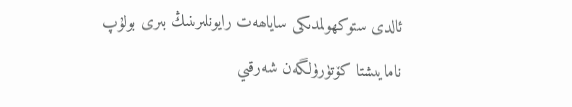ئالدى ستوكھولمدىكى ساياھەت رايونلىرىنىڭ بىرى بولۇپ نامايىشتا كۆتۈرۈلگەن شەرقىي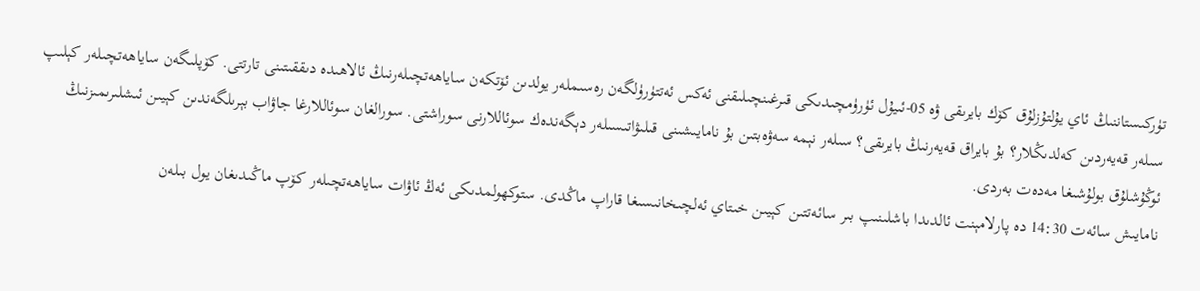تۈركىستاننىڭ ئاي يۇلتۇزلۇق كۆك بايرىقى ۋە 05-ئىيۇل ئۈرۈمچىدىكى قىرغىنچىلىقنى ئەكس ئەتتۈرۈلگەن رەسىملەر يولدىن ئۆتكەن ساياھەتچىلەرنىڭ ئالاھىدە دىققىتىنى تارتتى. كۆپلىگەن ساياھەتچىلەر كېلىپ سىلەر قەيەردىن كەلدىڭلار؟ بۇ بايراق قەيەرنىڭ بايرىقى؟ سىلەر نېمە سەۋەبتىن بۇ نامايىشىنى قىلىۋاتىسىلەر دېگەندەك سوئاللارنى سوراشتى. سورالغان سوئاللارغا جاۋاب بېرىلگەندىن كېيىن ئىشلىرىمىزنىڭ ئوڭۇشلۇق بولۇشىغا مەدەت بەردى.
نامايىش سائەت 14:30 دە پارلامېنت ئالدىدا باشلىنىپ بىر سائەتتىن كېيىن خىتاي ئەلچىخانىسىغا قاراپ ماڭدى. ستوكھولمدىكى ئەڭ ئاۋات ساياھەتچىلەر كۆپ ماڭىدىغان يول بىلەن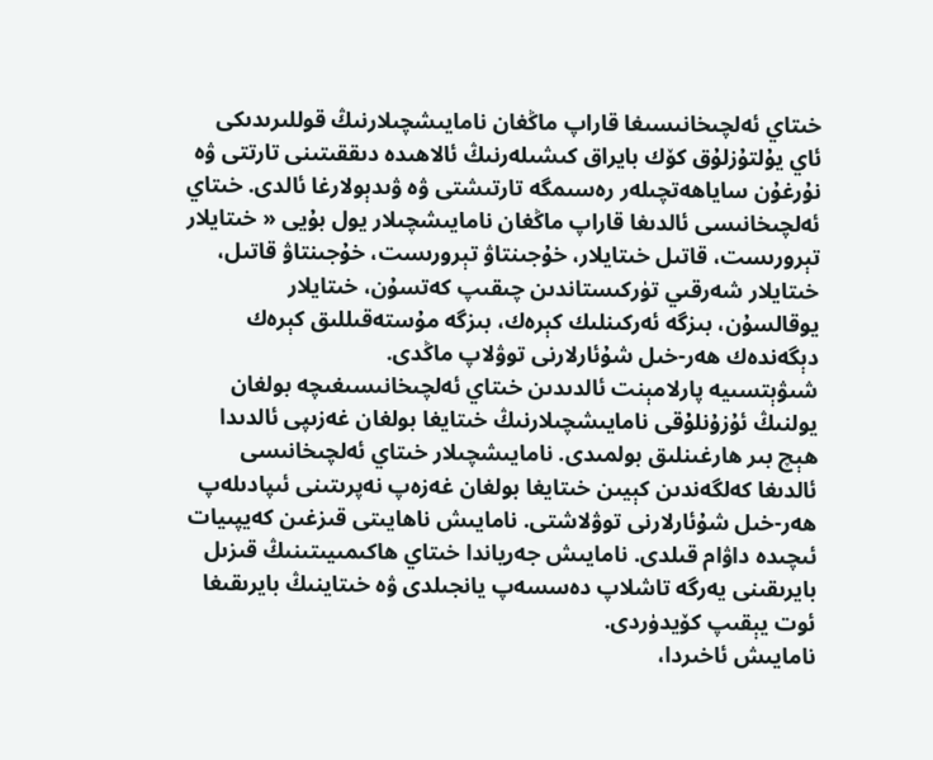خىتاي ئەلچىخانىسىغا قاراپ ماڭغان نامايىشچىلارنىڭ قوللىرىدىكى ئاي يۇلتۇزلۇق كۆك بايراق كىشىلەرنىڭ ئالاھىدە دىققىتىنى تارتتى ۋە نۇرغۇن ساياھەتچىلەر رەسىمگە تارتىشتى ۋە ۋىدېولارغا ئالدى. خىتاي ئەلچىخانىسى ئالدىغا قاراپ ماڭغان نامايىشچىلار يول بۇيى « خىتايلار تېرورىست، قاتىل خىتايلار، خۇجىنتاۋ تېرورىست، خۇجىنتاۋ قاتىل، خىتايلار شەرقىي تۈركىستاندىن چىقىپ كەتسۇن، خىتايلار يوقالسۇن، بىزگە ئەركىنلىك كېرەك، بىزگە مۇستەقىللىق كېرەك دېگەندەك ھەر-خىل شۇئارلارنى توۋلاپ ماڭدى.
شىۋېتسىيە پارلامېنت ئالدىدىن خىتاي ئەلچىخانىسىغىچە بولغان يولنىڭ ئۇزۇنلۇقى نامايىشچىلارنىڭ خىتايغا بولغان غەزىپى ئالدىدا ھېچ بىر ھارغىنلىق بولمىدى. نامايىشچىلار خىتاي ئەلچىخانىسى ئالدىغا كەلگەندىن كېيىن خىتايغا بولغان غەزەپ نەپرىتىنى ئىپادىلەپ ھەر-خىل شۇئارلارنى توۋلاشتى. نامايىش ناھايىتى قىزغىن كەيپىيات ئىچىدە داۋام قىلدى. نامايىش جەرياندا خىتاي ھاكىمىيىتىنىڭ قىزىل بايرىقىنى يەرگە تاشلاپ دەسسەپ يانجىلدى ۋە خىتاينىڭ بايرىقىغا ئوت يېقىپ كۆيدۈردى.
نامايىش ئاخىردا،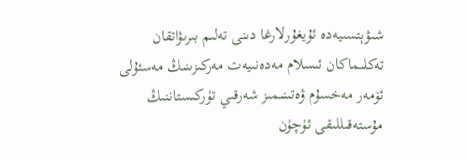شىۋېتسىيەدە ئۇيغۇرلارغا دىنى تەلىم بىرىۋاتقان تەكلىماكان ئىسلام مەدەنىيەت مەركىزىنىڭ مەسئۇلى ئۆمەر مەخسۇم ۋەتىنىمىز شەرقىي تۈركىستاننىڭ مۇستەقىللىقى ئۈچۈن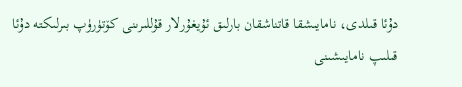دۇئا قىلدى، نامايىشقا قاتناشقان بارلىق ئۇيغۇرلار قۇللىرىنى كۆتۈرۈپ بىرلىكتە دۇئا قىلىپ نامايىشىنى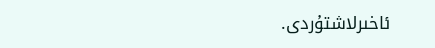ئاخىرلاشتۇردى.